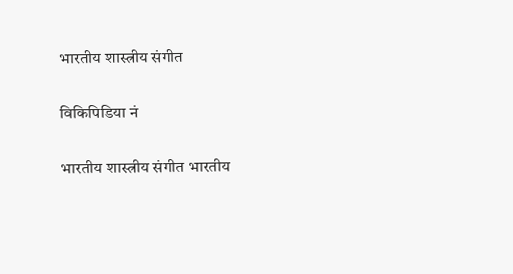भारतीय शास्त्रीय संगीत

विकिपिडिया नं

भारतीय शास्त्रीय संगीत भारतीय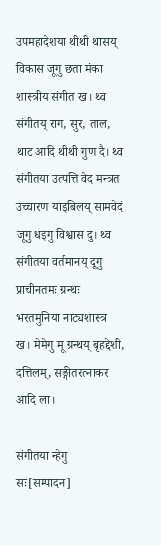उपमहादेशया थीथी थासय् विकास जूगु छता मंका शास्त्रीय संगीत ख। थ्व संगीतय् राग, सुर, ताल, थाट आदि थीथी गुण दै। थ्व संगीतया उत्पत्ति वेद मन्त्रत उच्चारण याइबिलय् सामवेदं जूगु धइगु विश्वास दु। थ्व संगीतया वर्तमानय् दूगु प्राचीनतमः ग्रन्थः भरतमुनिया नाट्यशास्त्र ख। मेमेगु मू ग्रन्थय् बृहद्देशी, दत्तिलम्, सङ्गीतरत्नाकर आदि ला।

संगीतया न्हेगु सः[सम्पादन]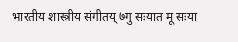भारतीय शास्त्रीय संगीतय् ७गु सःयात मू सःया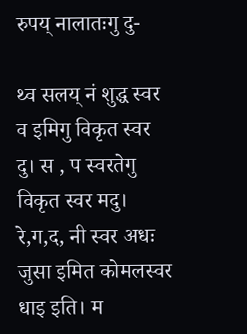रुपय् नालातःगु दु-

थ्व सलय् नं शुद्ध स्वर व इमिगु विकृत स्वर दु। स , प स्वरतेगु विकृत स्वर मदु। रे,ग,द, नी स्वर अधः जुसा इमित कोमलस्वर धाइ इति। म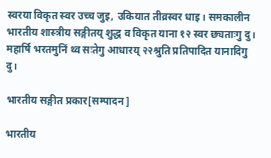स्वरया विकृत स्वर उच्च जुइ, उकियात तीव्रस्वर धाइ। समकालीन भारतीय शास्त्रीय सङ्गीतय् शुद्ध व विकृत याना १२ स्वर छ्यताःगु दु। महार्षि भरतमुनिं थ्व सःतेगु आधारय् २२श्रुति प्रतिपादित यानादिगु दु।

भारतीय सङ्गीत प्रकार[सम्पादन]

भारतीय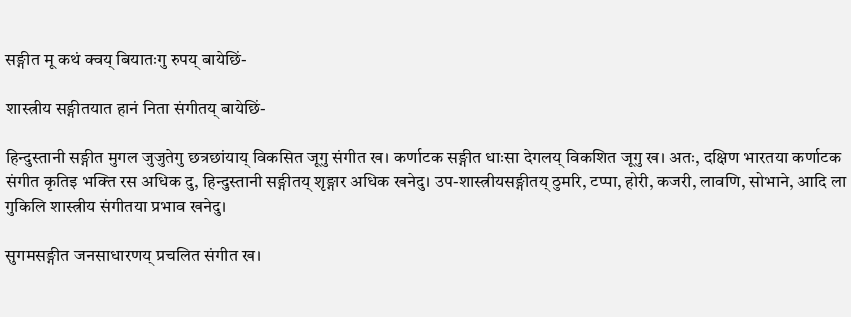सङ्गीत मू कथं क्वय् बियातःगु रुपय् बायेछिं-

शास्त्रीय सङ्गीतयात हानं निता संगीतय् बायेछिं-

हिन्दुस्तानी सङ्गीत मुगल जुजुतेगु छत्रछांयाय् विकसित जूगु संगीत ख। कर्णाटक सङ्गीत धाःसा देगलय् विकशित जूगु ख। अतः, दक्षिण भारतया कर्णाटक संगीत कृतिइ भक्ति रस अधिक दु, हिन्दुस्तानी सङ्गीतय् शृङ्गार अधिक खनेदु। उप-शास्त्रीयसङ्गीतय् ठुमरि, टप्पा, होरी, कजरी, लावणि, सोभाने, आदि ला गुकिलि शास्त्रीय संगीतया प्रभाव खनेदु।

सुगमसङ्गीत जनसाधारणय् प्रचलित संगीत ख।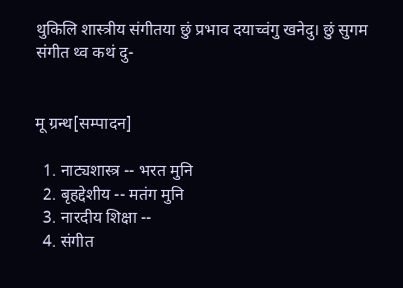थुकिलि शास्त्रीय संगीतया छुं प्रभाव दयाच्वंगु खनेदु। छुं सुगम संगीत थ्व कथं दु-


मू ग्रन्थ[सम्पादन]

  1. नाट्यशास्त्र -- भरत मुनि
  2. बृहद्देशीय -- मतंग मुनि
  3. नारदीय शिक्षा --
  4. संगीत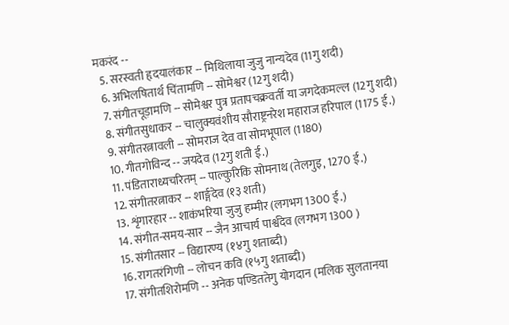मकरंद --
  5. सरस्वती हृदयालंकार -- मिथिलाया जुजु नान्यदेव (11गु शदी)
  6. अभिलषितार्थ चिंतामणि -- सोमेश्वर (12गु शदी)
  7. संगीतचूड़ामणि -- सोमेश्वर पुत्र प्रतापचक्रवर्ती या जगदेकमल्ल (12गु शदी)
  8. संगीतसुधाकर -- चालुक्यवंशीय सौराष्ट्रनरेश महाराज हरिपाल (1175 ई.)
  9. संगीतरत्नावली -- सोमराज देव वा सोमभूपाल (1180)
  10. गीतगोविन्द -- जयदेव (12गु शती ई.)
  11. पंडिताराध्यचरितम् -- पाल्कुरिकि सोमनाथ (तेलगुइ, 1270 ई.)
  12. संगीतरत्नाकर -- शार्ङ्गदेव (१३ शती)
  13. शृंगारहार -- शाकंभरिया जुजु हम्मीर (लगभग 1300 ई.)
  14. संगीत-समय-सार -- जैन आचार्य पार्श्वदेव (लगभग 1300 )
  15. संगीतसार -- विद्यारण्य (१४गु शताब्दी)
  16. रागतरंगिणी -- लोचन कवि (१५गु शताब्दी)
  17. संगीतशिरोमणि -- अनेक पण्डिततेगु योगदान (मलिक सुलतानया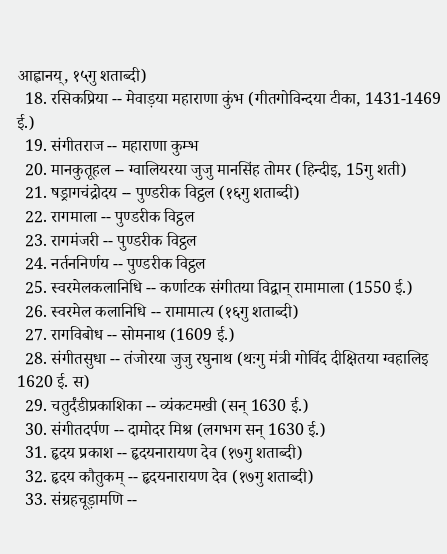आह्वानय्, १५गु शताब्दी)
  18. रसिकप्रिया -- मेवाड़या महाराणा कुंभ (गीतगोविन्दया टीका, 1431-1469 ई.)
  19. संगीतराज -- महाराणा कुम्भ
  20. मानकुतूहल -- ग्वालियरया जुजु मानसिंह तोमर (हिन्दीइ, 15गु शती)
  21. षड्रागचंद्रोदय -- पुण्डरीक विट्ठल (१६गु शताब्दी)
  22. रागमाला -- पुण्डरीक विट्ठल
  23. रागमंजरी -- पुण्डरीक विट्ठल
  24. नर्तननिर्णय -- पुण्डरीक विट्ठल
  25. स्वरमेलकलानिधि -- कर्णाटक संगीतया विद्वान् रामामाला (1550 ई.)
  26. स्वरमेल कलानिधि -- रामामात्य (१६गु शताब्दी)
  27. रागविबोध -- सोमनाथ (1609 ई.)
  28. संगीतसुधा -- तंजोरया जुजु रघुनाथ (थःगु मंत्री गोविंद दीक्षितया ग्वहालिइ 1620 ई. स)
  29. चतुर्दंडीप्रकाशिका -- व्यंकटमखी (सन् 1630 ई.)
  30. संगीतदर्पण -- दामोदर मिश्र (लगभग सन् 1630 ई.)
  31. हृदय प्रकाश -- हृदयनारायण देव (१७गु शताब्दी)
  32. हृदय कौतुकम् -- हृदयनारायण देव (१७गु शताब्दी)
  33. संग्रहचूड़ामणि --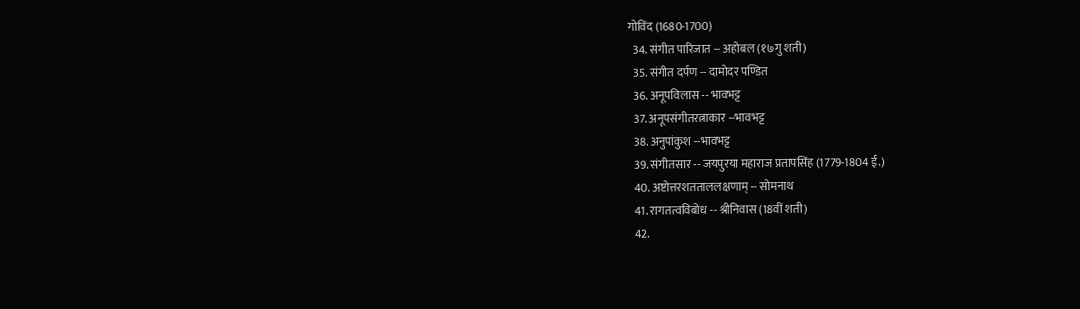गोविंद (1680-1700)
  34. संगीत पारिजात -- अहोबल (१७गु शती)
  35. संगीत दर्पण -- दामोदर पण्डित
  36. अनूपविलास -- भावभट्ट
  37. अनूपसंगीतरत्नाकार --भावभट्ट
  38. अनुपांकुश --भावभट्ट
  39. संगीतसार -- जयपुरया महाराज प्रतापसिंह (1779-1804 ई.)
  40. अष्टोत्तरशतताललक्षणाम् -- सोमनाथ
  41. रागतत्वविबोध -- श्रीनिवास (18वीं शती)
  42.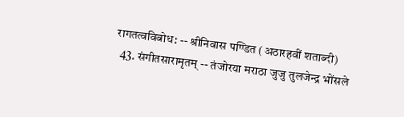रागतत्वविबोध: -- श्रीनिवास पण्डित (अठारहवीं शताब्दी)
  43. संगीतसारामृतम् -- तंजोरया मराठा जुजु तुलजेन्द्र भोंसले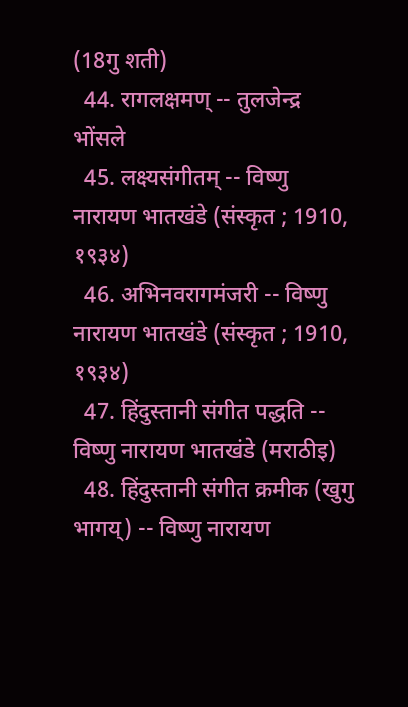(18गु शती)
  44. रागलक्षमण् -- तुलजेन्द्र भोंसले
  45. लक्ष्यसंगीतम्‌ -- विष्णु नारायण भातखंडे (संस्कृत ; 1910, १९३४)
  46. अभिनवरागमंजरी -- विष्णु नारायण भातखंडे (संस्कृत ; 1910, १९३४)
  47. हिंदुस्तानी संगीत पद्धति -- विष्णु नारायण भातखंडे (मराठीइ)
  48. हिंदुस्तानी संगीत क्रमीक (खुगु भागय्) -- विष्णु नारायण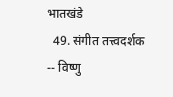भातखंडे
  49. संगीत तत्त्वदर्शक -- विष्णु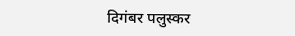दिगंबर पलुस्कर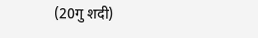(20गु शदी)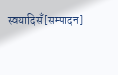स्वयादिसँ[सम्पादन]